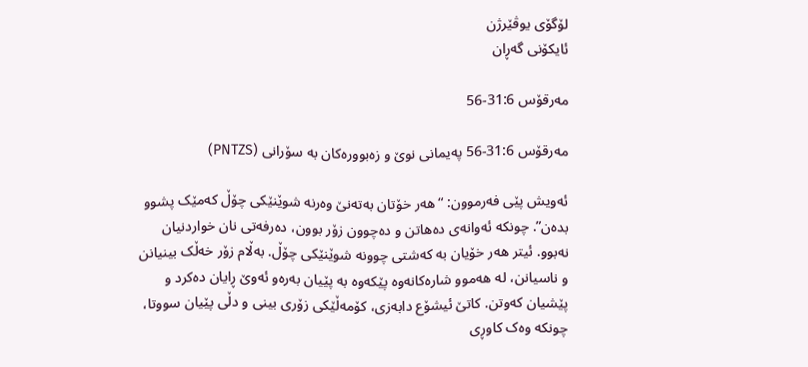لۆگۆی یوڤێرژن
ئایکۆنی گەڕان

مەرقۆس 31:6-56

مەرقۆس 31:6-56 پەیمانی نوێ و زەبوورەکان بە سۆرانی (PNTZS)

ئه‌ویش پێی فه‌رموون: “هه‌ر خۆتان به‌ته‌نێ وه‌رنه‌ شوێنێكی چۆڵ كه‌مێک پشوو بده‌ن”. چونكه‌ ئه‌وانه‌ی ده‌هاتن و ده‌چوون زۆر بوون، ده‌رفه‌تی نان خواردنیان نه‌بوو. ئیتر هه‌ر خۆیان به‌ كه‌شتی چوونه‌ شوێنێكی چۆڵ. به‌ڵام زۆر خه‌ڵک بینیانن و ناسیانن، له‌ هه‌موو شاره‌كانه‌وه‌ پێكه‌وه‌ به‌ پێیان به‌ره‌و ئه‌وێ ڕایان ده‌كرد و پێشیان كه‌وتن. كاتێ ئیشۆع دابه‌زی، كۆمه‌ڵێكی زۆری بینی و دڵی پێیان سووتا، چونكه‌ وه‌ک كاوڕی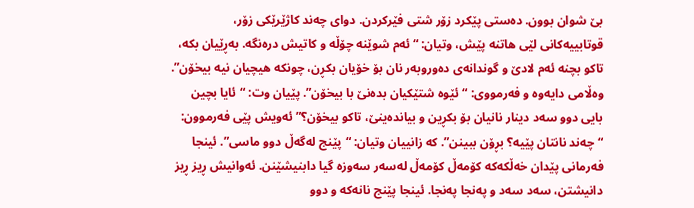بێ شوان بوون. ده‌ستی پێكرد زۆر شتی فێركردن. دوای چه‌ند كاژێرێكی زۆر، قوتابییه‌كانی لێی هاتنه‌ پێش، وتیان: “ئه‌م شوێنه‌ چۆڵه‌ و كاتیش دره‌نگه‌. به‌ڕێیان بكه‌، تاكو بچنه‌ ئه‌م لادێ و گوندانه‌ی ده‌وروبه‌ر نان بۆ خۆیان بكڕن، چونكه‌ هیچیان نیه‌ بیخۆن”. وه‌ڵامی دایه‌وه‌ و فه‌رمووی: “ئێوه‌ شتێكیان بده‌نێ با بیخۆن”. پێیان وت: “ئایا بچین بایی دوو سه‌د دینار نانیان بۆ بكڕین و بیانده‌ینێ، تاكو بیخۆن؟” ئه‌ویش پێی فه‌رموون: “چه‌ند نانتان پێیه‌؟ بڕۆن ببینن”. كه‌ زانییان وتیان: “پێنج له‌گه‌ڵ دوو ماسی”. ئینجا فه‌رمانی پێدان خه‌ڵكه‌كه‌ كۆمه‌ڵ كۆمه‌ڵ له‌سه‌ر سه‌وزه‌ گیا دابنیشێنن. ئه‌وانیش ڕیز ڕیز دانیشتن، سه‌د سه‌د و په‌نجا په‌نجا. ئینجا پێنج نانه‌كه‌ و دوو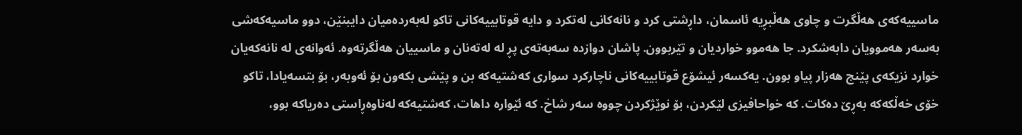ماسییه‌كه‌ی هه‌ڵگرت و چاوی هه‌ڵبڕیه‌ ئاسمان، داڕشتی كرد و نانه‌كانی له‌تكرد و دایه‌ قوتابییه‌كانی تاكو له‌به‌رده‌میان دایبنێن، دوو ماسیه‌كه‌شی به‌سه‌ر هه‌موویان دابه‌شكرد. جا هه‌موو خواردیان و تێربوون. پاشان دوازده‌ سه‌به‌ته‌ی پڕ له‌ له‌ته‌نان و ماسییان هه‌ڵگرته‌وه‌. ئه‌وانه‌ی له‌ نانه‌كه‌یان خوارد نزیكه‌ی پێنج هه‌زار پیاو بوون. یه‌كسه‌ر ئیشۆع قوتابییه‌كانی ناچاركرد سواری كه‌شتیه‌كه‌ بن و پێشی بكه‌ون بۆ ئه‌وبه‌ر، بۆ بتسه‌یادا، تاكو خۆی خه‌ڵكه‌كه‌ به‌ڕێ ده‌كات. كه‌ خواحافیزی لێكردن، بۆ نوێژكردن چووه‌ سه‌ر شاخ. كه‌ ئێواره‌ داهات، كه‌شتیه‌كه‌ له‌ناوه‌ڕاستی ده‌ریاكه‌ بوو،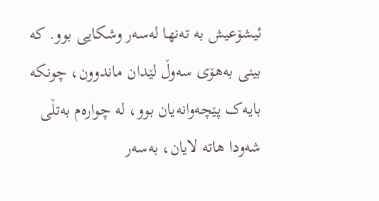ئیشۆعیش به‌ ته‌نها له‌سه‌ر وشكایی بوو. كه‌ بینی به‌هۆی سه‌وڵ لێدان ماندوون، چونكه‌ بایه‌ک پێچه‌وانه‌یان بوو، له‌ چواره‌م به‌تڵی شه‌ودا هاته‌ لایان، به‌سه‌ر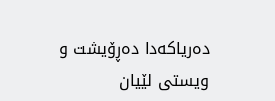ده‌ریاكه‌دا ده‌ڕۆیشت و ویستی لێیان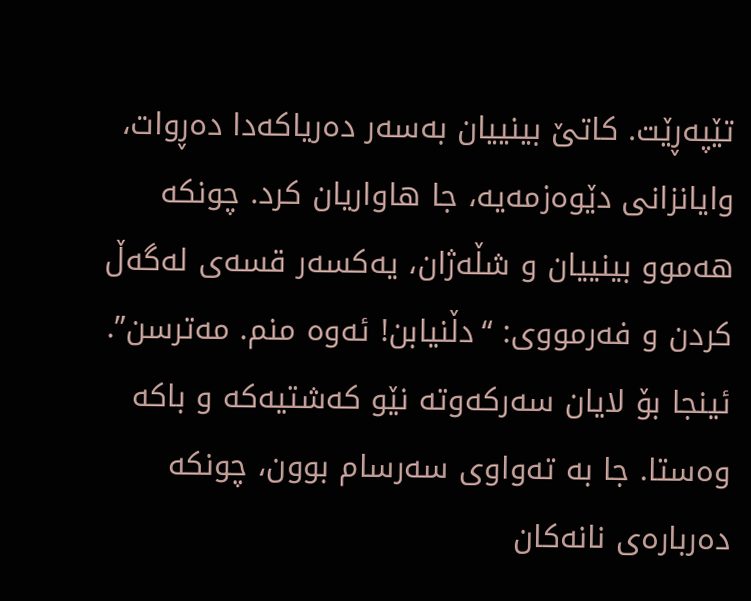تێپه‌ڕێت. كاتێ بینییان به‌سه‌ر ده‌ریاكه‌دا ده‌ڕوات، وایانزانی دێوه‌زمه‌یه‌، جا هاواریان كرد. چونكه‌ هه‌موو بینییان و شڵه‌ژان، یه‌كسه‌ر قسه‌ی له‌گه‌ڵ كردن و فه‌رمووی: “دڵنیابن! ئه‌وه‌ منم. مه‌ترسن”. ئینجا بۆ لایان سه‌ركه‌وته‌ نێو كه‌شتیه‌كه‌ و باكه‌ وه‌ستا. جا به‌ ته‌واوی سه‌رسام بوون، چونكه‌ ده‌رباره‌ی نانه‌كان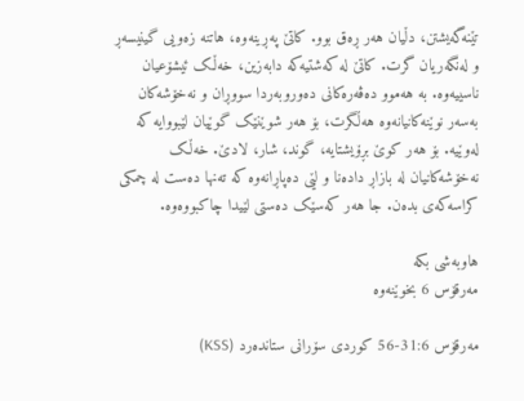تێنه‌گه‌یشتن، دڵیان هه‌ر ڕه‌ق بوو. كاتێ په‌ڕینه‌وه‌، هاتنه‌ زه‌ویی گینیسه‌ڕ و له‌نگه‌ریان گرت. كاتێ له‌ كه‌شتیه‌كه‌ دابه‌زین، خه‌ڵک ئیشۆعیان ناسییه‌وه‌. به‌ هه‌موو ده‌ڤه‌ره‌كانی ده‌وروبه‌ردا سووڕان و نه‌خۆشه‌كان به‌سه‌ر نوێنه‌كانیانه‌وه‌ هه‌ڵگرت، بۆ هه‌ر شوێنێک گوێیان لێبووایه‌ كه‌ له‌وێیه‌. بۆ هه‌ر كوێ بڕۆیشتایه‌، گوند، شار، لادێ. خه‌ڵک نه‌خۆشه‌كانیان له‌ بازاڕ داده‌نا و لێی ده‌پاڕانه‌وه‌ كه‌ ته‌نها ده‌ست له‌ چمكی كراسه‌كه‌ی بده‌ن. جا هه‌ر كه‌سێک ده‌ستی لێیدا چاكبووه‌وه‌.

هاوبەشی بکە
مەرقۆس 6 بخوێنەوە

مەرقۆس 31:6-56 كوردی سۆرانی ستانده‌رد (KSS)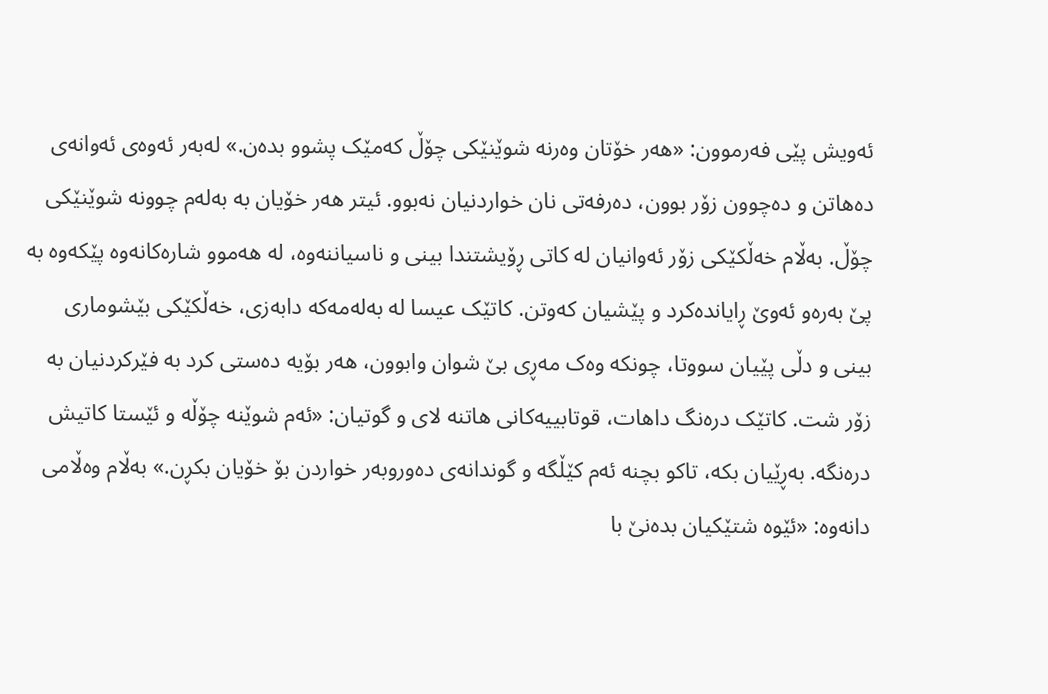ئەویش پێی فەرموون: «هەر خۆتان وەرنە شوێنێکی چۆڵ کەمێک پشوو بدەن.» لەبەر ئەوەی ئەوانەی دەهاتن و دەچوون زۆر بوون، دەرفەتی نان خواردنیان نەبوو. ئیتر هەر خۆیان بە بەلەم چوونە شوێنێکی چۆڵ. بەڵام خەڵکێکی زۆر ئەوانیان لە کاتی ڕۆیشتندا بینی و ناسیاننەوە، لە هەموو شارەکانەوە پێکەوە بە پێ بەرەو ئەوێ ڕایاندەکرد و پێشیان کەوتن. کاتێک عیسا لە بەلەمەکە دابەزی، خەڵکێکی بێشوماری بینی و دڵی پێیان سووتا، چونکە وەک مەڕی بێ شوان وابوون، هەر بۆیە دەستی کرد بە فێرکردنیان بە زۆر شت. کاتێک درەنگ داهات، قوتابییەکانی هاتنە لای و گوتیان: «ئەم شوێنە چۆڵە و ئێستا کاتیش درەنگە. بەڕێیان بکە، تاکو بچنە ئەم کێڵگە و گوندانەی دەوروبەر خواردن بۆ خۆیان بکڕن.» بەڵام وەڵامی دانەوە: «ئێوە شتێکیان بدەنێ با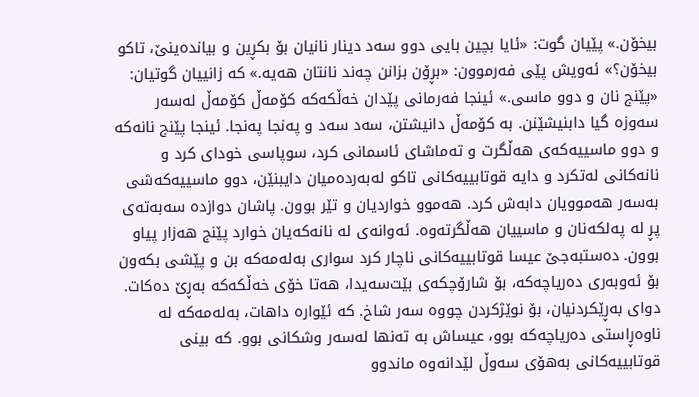بیخۆن.» پێیان گوت: «ئایا بچین بایی دوو سەد دینار نانیان بۆ بکڕین و بیاندەینێ، تاکو بیخۆن؟» ئەویش پێی فەرموون: «بڕۆن بزانن چەند نانتان هەیە.» کە زانییان گوتیان: «پێنج نان و دوو ماسی.» ئینجا فەرمانی پێدان خەڵکەکە کۆمەڵ کۆمەڵ لەسەر سەوزە گیا دابنیشێنن. بە کۆمەڵ دانیشتن، سەد سەد و پەنجا پەنجا. ئینجا پێنج نانەکە و دوو ماسییەکەی هەڵگرت و تەماشای ئاسمانی کرد، سوپاسی خودای کرد و نانەکانی لەتکرد و دایە قوتابییەکانی تاکو لەبەردەمیان دایبنێن، دوو ماسییەکەشی بەسەر هەموویان دابەش کرد. هەموو خواردیان و تێر بوون. پاشان دوازدە سەبەتەی پڕ لە پەلکەنان و ماسییان هەڵگرتەوە. ئەوانەی لە نانەکەیان خوارد پێنج هەزار پیاو بوون. دەستبەجێ عیسا قوتابییەکانی ناچار کرد سواری بەلەمەکە بن و پێشی بکەون بۆ ئەوبەری دەریاچەکە، بۆ شارۆچکەی بێت‌سەیدا، هەتا خۆی خەڵکەکە بەڕێ دەکات. دوای بەڕێکردنیان، بۆ نوێژکردن چووە سەر شاخ. کە ئێوارە داهات، بەلەمەکە لە ناوەڕاستی دەریاچەکە بوو، عیساش بە تەنها لەسەر وشکانی بوو. کە بینی قوتابییەکانی بەهۆی سەوڵ لێدانەوە ماندوو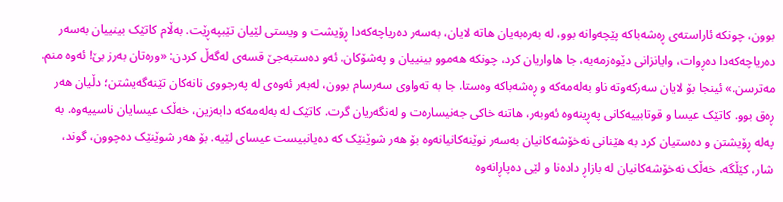بوون، چونکە ئاراستەی ڕەشەباکە پێچەوانە بوو، لە بەرەبەیان هاتە لایان، بەسەر دەریاچەکەدا ڕۆیشت و ویستی لێیان تێبپەڕێت. بەڵام کاتێک بینییان بەسەر دەریاچەکەدا دەڕوات، وایانزانی دێوەزمەیە، جا هاواریان کرد، چونکە هەموو بینییان و پەشۆکان. ئەو دەستبەجێ قسەی لەگەڵ کردن: «ورەتان بەرز بێ! ئەوە منم. مەترسن.» ئینجا بۆ لایان سەرکەوتە ناو بەلەمەکە و ڕەشەباکە وەستا. جا بە تەواوی سەرسام بوون، لەبەر ئەوەی لە پەرجووی نانەکان تێنەگەیشتن؛ دڵیان هەر ڕەق بوو. کاتێک عیسا و قوتابییەکانی پەڕینەوە ئەوبەر، هاتنە خاکی جەنیسارەت و لەنگەریان گرت. کاتێک لە بەلەمەکە دابەزین، خەڵک عیسایان ناسییەوە. بە پەلە ڕۆیشتن و دەستیان کرد بە هێنانی نەخۆشەکانیان بەسەر نوێنەکانیانەوە بۆ هەر شوێنێک کە دەیانبیست عیسای لێیە. بۆ هەر شوێنێک دەچوون، گوند، شار، کێڵگە، خەڵک نەخۆشەکانیان لە بازاڕ دادەنا و لێی دەپاڕانەوە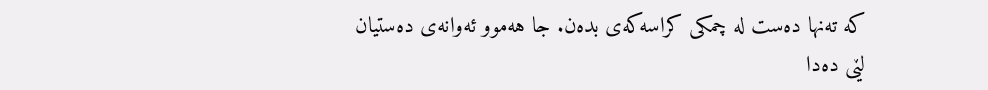کە تەنها دەست لە چمکی کراسەکەی بدەن. جا هەموو ئەوانەی دەستیان لێی دەدا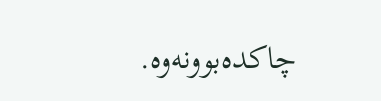چاکدەبوونەوە.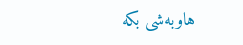هاوبەشی بکە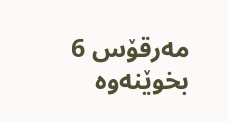مەرقۆس 6 بخوێنەوە